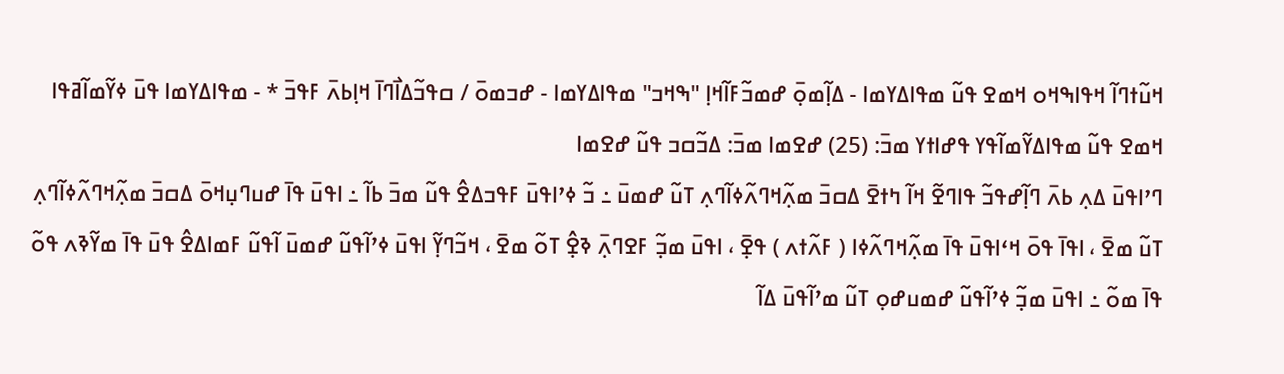ߞߎ߬ߙߣߊ߬ ߞߟߊߒߞߋ ߞߘߐ ߟߎ߬ ߘߟߊߡߌߘߊ - ߡߊ߲߬ߘߋ߲߫ ߝߘߏ߬ߓߊ߬ߞߊ߲ "ߒߞߏ" ߘߟߊߡߌߘߊ - ߝߏߘߋ߫ / ߛߟߏ߬ߡߊ߯ߣߊ߫ ߞߊ߲ߕߍ߫ ߓߟߏ߫ * - ߘߟߊߡߌߘߊ ߟߎ߫ ߦߌ߬ߘߊ߬ߥߟߊ
ߞߘߐ ߟߎ߬ ߘߟߊߡߌ߬ߘߊ߬ߟߌ ߟߝߊߙߌ ߘߏ߫: (25) ߝߐߘߊ ߘߏ߫: ߡߏ߬ߛߏ ߟߎ߬ ߝߐߘߊ
ߣߴߊߟߎ߫ ߡߍ߲ ߕߍ߫ ߣߊ߲߬ߝߟߏ߬ ߟߊߣߐ߬ ߞߊ߬ ߤߙߐ߫ ߡߛߏ߫ ߘߍ߲߬ߞߣߍ߬ߦߊ߬ߣߍ߲ ߠߎ߬ ߝߘߎ߫ ߸ ߏ߬ ߦߴߊߟߎ߫ ߓߟߏߡߐ߮ ߟߎ߬ ߘߏ߫ ߕߊ߬ ߸ ߊߟߎ߫ ߟߊ߫ ߝߎߣߎ߲ߞߋ߫ ߡߛߏ߫ ߘߍ߲߬ߞߣߍ߬ߦߊ߬ߣߍ߲ ߠߎ߬ ߘߐ߫ ، ߊߟߊ߫ ߟߋ߫ ߞߵߊߟߎ߫ ߟߊ߫ ߘߍ߲߬ߞߣߍ߬ߦߊ ( ߓߍ߬ߙߍ ) ߟߐ߲߫ ، ߊߟߎ߫ ߘߏ߲߬ ߓߐߣߍ߲߫ ߢߐ߲߮ ߠߋ߬ ߘߐ߫ ، ߞߏ߬ߣߌ߲߬ ߊߟߎ߫ ߦߴߊ߬ߟߎ߬ ߝߘߎ߫ ߊ߬ߟߎ߬ ߓߘߊߡߐ߮ ߟߎ߫ ߟߊ߫ ߘߌ߬ߢߍ ߟߋ߬ ߟߊ߫ ߘߋ߬ ߸ ߊߟߎ߫ ߘߏ߲߬ ߦߴߊ߬ߟߎ߬ ߝߘߎߝߋ߲ ߠߎ߬ ߘߴߊ߬ߟߎ߫ ߡߊ߬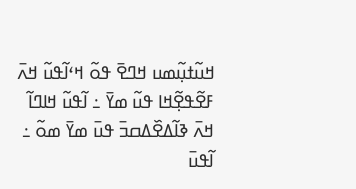ߞߎ߬ߙߎ߲߬ߘߎ ߞߣߐ߫ ߟߋ߬ ߞߵߊ߬ߟߎ߬ ߞߍ߫ ߓߐ߬ߟߐ߲߬ߞߊ ߟߎ߬ ߘߌ߫ ߸ ߊ߬ߟߎ߬ ߞߊߣߊ߬ ߞߍ߫ ߢߊ߬ߡߐ߰ߡߛߏ߫ ߟߎ߫ ߘߌ߫ ߘߋ߬ ߸ ߊ߬ߟߎ߫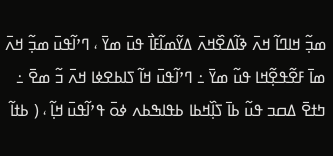ߘߏ߲߬ ߞߊߣߊ߬ ߞߍ߫ ߢߊ߬ߡߐ߰ߞߍ߫ ߡߌ߬ߘߊ߬ߓߊ߯ ߟߎ߫ ߘߌ߫ ، ߣߴߊ߬ߟߎ߫ ߘߏ߲߬ ߞߍ߫ ߘߊ߫ ߓߐ߬ߟߐ߲߬ߞߊ ߟߎ߬ ߘߌ߫ ߸ ߣߴߊ߬ߟߎ߫ ߞߊ߬ ߖߊߕߐߦߊ ߞߍ߫ ߏ߬ ߘߐ߫ ߸ ߤߙߐ߫ ߡߛߏ ߟߎ߬ ߕߊ߫ ߖߊ߲߰ߞߕߊ ߕߟߊߒߕߍ ߦߋ߫ ߟߴߊ߬ߟߎ߫ ߞߊ߲߬ ، ( ߕߙߊ߬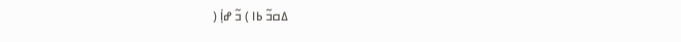ߡߛߏ߬ ߕߊ ) ߏ߬ ߝߊ߲߭ (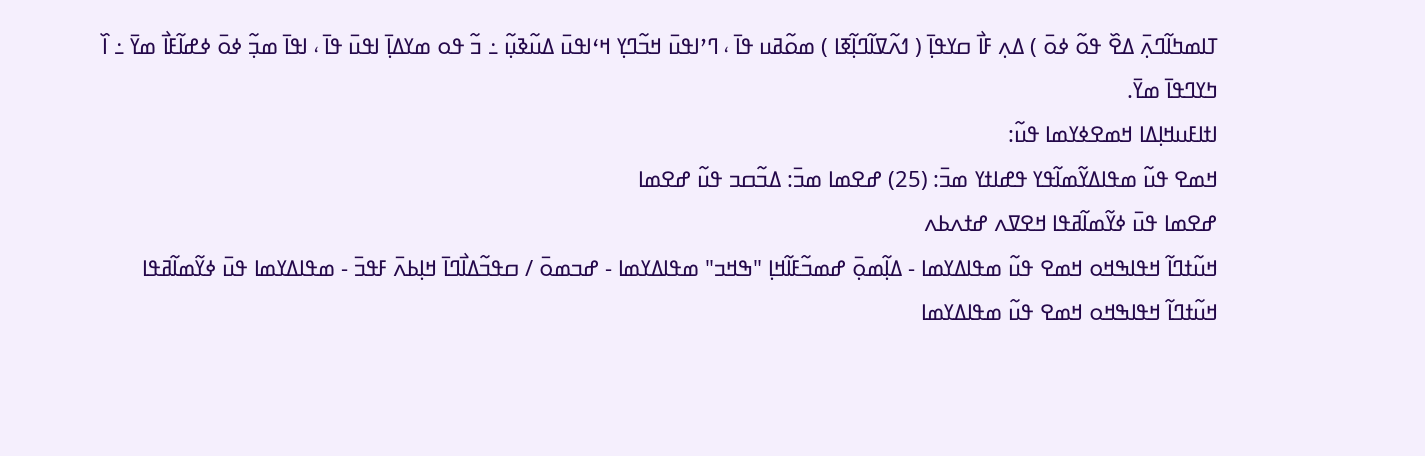ߠߊߘߤߊ߬ߣߍ߲߫ ߡߐ߰ ߟߋ߬ ߦߋ߫ ) ߡߍ߲ ߓߊ߯ ߛߌߟߊ߲߫ ( ߗߍ߬ߜߊ߬ߣߊ߲߬ߧߊ ) ߘߋ߬ߥߎ ߟߊ߫ ، ߣߴߊߟߎ߫ ߞߏ߬ߣߌ߲ ߞߵߊߟߎ߫ ߡߎ߬ߢߎ߲߬ ߸ ߏ߬ ߟߋ ߘߌߡߊ߲߫ ߊߟߎ߫ ߟߊ߫ ، ߊߟߊ߫ ߘߏ߲߬ ߦߋ߫ ߦߝߊ߬ߓߊ߯ ߘߌ߫ ߸ ߊ߰ ߤߌߣߟߊ߫ ߘߌ߫.
ߊߙߊߓߎߞߊ߲ߡߊ ߞߘߐߦߌߘߊ ߟߎ߬:
ߞߘߐ ߟߎ߬ ߘߟߊߡߌ߬ߘߊ߬ߟߌ ߟߝߊߙߌ ߘߏ߫: (25) ߝߐߘߊ ߘߏ߫: ߡߏ߬ߛߏ ߟߎ߬ ߝߐߘߊ
ߝߐߘߊ ߟߎ߫ ߦߌ߬ߘߊ߬ߥߟߊ ߞߐߜߍ ߝߙߍߕߍ
ߞߎ߬ߙߣߊ߬ ߞߟߊߒߞߋ ߞߘߐ ߟߎ߬ ߘߟߊߡߌߘߊ - ߡߊ߲߬ߘߋ߲߫ ߝߘߏ߬ߓߊ߬ߞߊ߲ "ߒߞߏ" ߘߟߊߡߌߘߊ - ߝߏߘߋ߫ / ߛߟߏ߬ߡߊ߯ߣߊ߫ ߞߊ߲ߕߍ߫ ߓߟߏ߫ - ߘߟߊߡߌߘߊ ߟߎ߫ ߦߌ߬ߘߊ߬ߥߟߊ
ߞߎ߬ߙߣߊ߬ ߞߟߊߒߞߋ ߞߘߐ ߟߎ߬ ߘߟߊߡߌߘߊ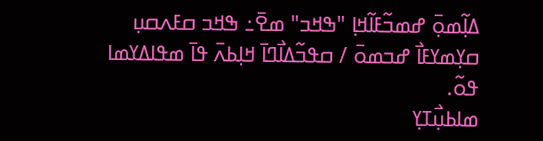ߡߊ߲߬ߘߋ߲߫ ߝߘߏ߬ߓߊ߬ߞߊ߲ "ߒߞߏ" ߘߐ߫߸ ߒߞߏ ߛߓߍߛߎ߲ ߛߌ߲ߘߌߓߊ߯ ߝߏߘߋ߫ / ߛߟߏ߬ߡߊ߯ߣߊ߫ ߞߊ߲ߕߍ߫ ߟߊ߫ ߘߟߊߡߌߘߊ ߟߋ߬.
ߘߊߕߎ߲߯ߠߌ߲